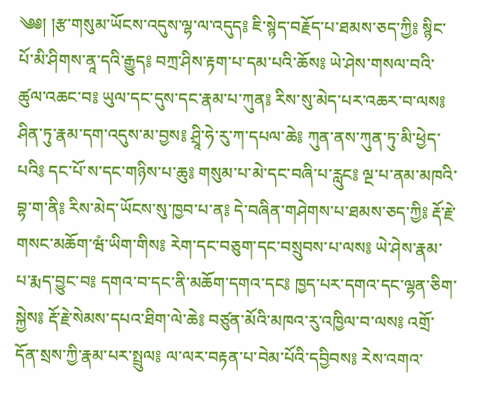༄༅། །རྩ་གསུམ་ཡོངས་འདུས་ལྷ་ལ་འདུད༔ ཇི་སྙེད་བརྗོད་པ་ཐམས་ཅད་ཀྱི༔ སྙིང་པོ་མི་ཤིགས་ནཱ་དའི་རྒྱུད༔ བཀྲ་ཤིས་རྟག་པ་དམ་པའི་ཆོས༔ ཡེ་ཤེས་གསལ་བའི་ཚུལ་འཆང་བ༔ ཡུལ་དང་དུས་དང་རྣམ་པ་ཀུན༔ རིས་སུ་མེད་པར་འཆར་བ་ལས༔ ཤིན་ཏུ་རྣམ་དག་འདུས་མ་བྱས༔ ཤྲཱི་ཧེ་རུ་ཀ་དཔལ་ཆེ༔ ཀུན་ནས་ཀུན་ཏུ་མི་ཕྱེད་པའི༔ དང་པོ་ས་དང་གཉིས་པ་ཆུ༔ གསུམ་པ་མེ་དང་བཞི་པ་རླུང༔ ལྔ་པ་ནམ་མཁའི་བྷ་ག་ནི༔ རིས་མེད་ཡོངས་སུ་ཁྱབ་པ་ན༔ དེ་བཞིན་གཤེགས་པ་ཐམས་ཅད་ཀྱི༔ རྡོ་རྗེ་གསང་མཆོག་ཝཾ་ཡིག་གིས༔ རེག་དང་བཅུག་དང་བསྲུབས་པ་ལས༔ ཡེ་ཤེས་རྣམ་པ་རྨད་བྱུང་བ༔ དགའ་བ་དང་ནི་མཆོག་དགའ་དང༔ ཁྱད་པར་དགའ་དང་ལྷན་ཅིག་སྐྱེས༔ རྡོ་རྗེ་སེམས་དཔའ་ཐིག་ལེ་ཆེ༔ བཙུན་མོའི་མཁའ་རུ་འཁྱིལ་བ་ལས༔ འགྲོ་དོན་སྲས་ཀྱི་རྣམ་པར་སྤྲུལ༔ ལ་ལར་བརྟན་པ་བེམ་པོའི་དབྱིབས༔ རེས་འགའ་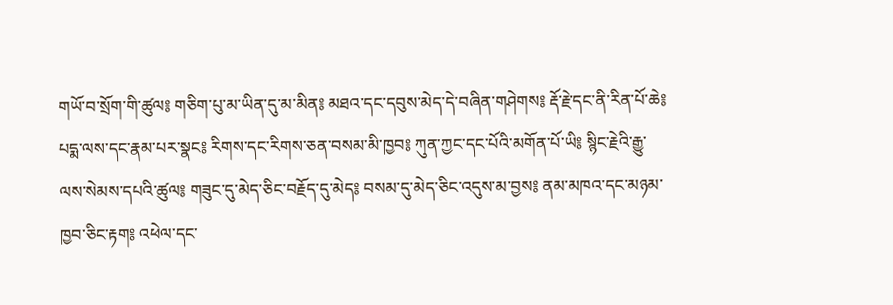གཡོ་བ་སྲོག་གི་ཚུལ༔ གཅིག་པུ་མ་ཡིན་དུ་མ་མིན༔ མཐའ་དང་དབུས་མེད་དེ་བཞིན་གཤེགས༔ རྡོ་རྗེ་དང་ནི་རིན་པོ་ཆེ༔ པདྨ་ལས་དང་རྣམ་པར་སྣང༔ རིགས་དང་རིགས་ཅན་བསམ་མི་ཁྱབ༔ ཀུན་ཀྱང་དང་པོའི་མགོན་པོ་ཡི༔ སྙིང་རྗེའི་རྒྱུ་ལས་སེམས་དཔའི་ཚུལ༔ གཟུང་དུ་མེད་ཅིང་བརྗོད་དུ་མེད༔ བསམ་དུ་མེད་ཅིང་འདུས་མ་བྱས༔ ནམ་མཁའ་དང་མཉམ་ཁྱབ་ཅིང་རྟག༔ འཕེལ་དང་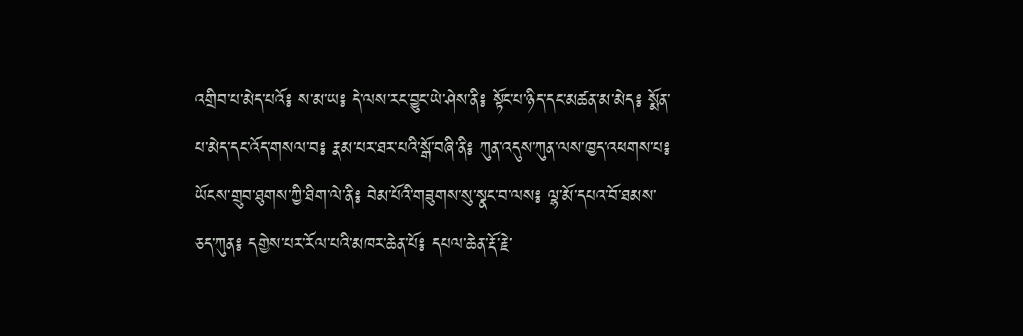འགྲིབ་པ་མེད་པའོ༔ ས་མ་ཡ༔ དེ་ལས་རང་བྱུང་ཡེ་ཤེས་ནི༔ སྟོང་པ་ཉིད་དང་མཚན་མ་མེད༔ སྨོན་པ་མེད་དང་འོད་གསལ་བ༔ རྣམ་པར་ཐར་པའི་སྒོ་བཞི་ནི༔ ཀུན་འདུས་ཀུན་ལས་ཁྱད་འཕགས་པ༔ ཡོངས་གྲུབ་ཐུགས་ཀྱི་ཐིག་ལེ་ནི༔ བེམ་པོའི་གཟུགས་སུ་སྣང་བ་ལས༔ ལྷ་མོ་དཔའ་བོ་ཐམས་ཅད་ཀུན༔ དགྱེས་པར་རོལ་པའི་མཁར་ཆེན་པོ༔ དཔལ་ཆེན་རྡོ་རྗེ་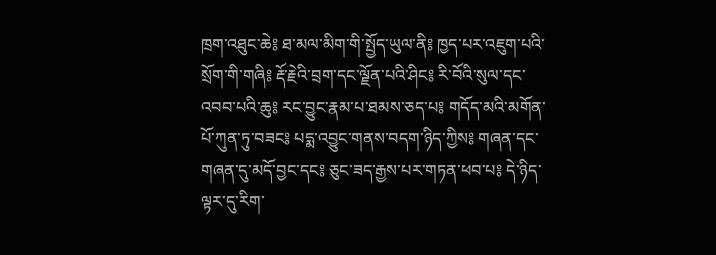ཁྲག་འཐུང་ཆེ༔ ཐ་མལ་མིག་གི་སྤྱོད་ཡུལ་ནི༔ ཁྱད་པར་འཇུག་པའི་སྲོག་གི་གཞི༔ རྡོ་རྗེའི་བྲག་དང་ལྗོན་པའི་ཤིང༔ རི་བོའི་སུལ་དང་འབབ་པའི་ཆུ༔ རང་བྱུང་རྣམ་པ་ཐམས་ཅད་པ༔ གདོད་མའི་མགོན་པོ་ཀུན་ཏུ་བཟང༔ པདྨ་འབྱུང་གནས་བདག་ཉིད་ཀྱིས༔ གཞན་དང་གཞན་དུ་མདོ་བྱང་དང༔ ཅུང་ཟད་རྒྱས་པར་གཏན་ཕབ་པ༔ དེ་ཉིད་ལྟར་དུ་རིག་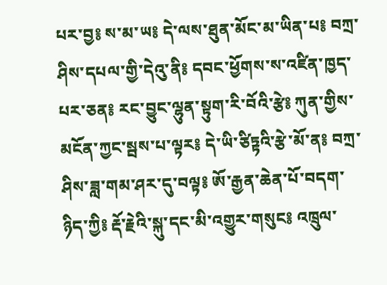པར་བྱ༔ ས་མ་ཡ༔ དེ་ལས་ཐུན་མོང་མ་ཡིན་པ༔ བཀྲ་ཤིས་དཔལ་གྱི་དེའུ་ནི༔ དབང་ཕྱོགས་ས་འཛིན་ཁྱད་པར་ཅན༔ རང་བྱུང་ལྷུན་སྟུག་རི་བོའི་རྩེ༔ ཀུན་གྱིས་མངོན་ཀྱང་སྦས་པ་ལྟར༔ དེ་ཡི་ཙིཏྟའི་རྩེ་མོ་ན༔ བཀྲ་ཤིས་ཟླ་གམ་ཤར་དུ་བལྟ༔ ཨོ་རྒྱན་ཆེན་པོ་བདག་ཉིད་ཀྱི༔ རྡོ་རྗེའི་སྐུ་དང་མི་འགྱུར་གསུང༔ འཁྲུལ་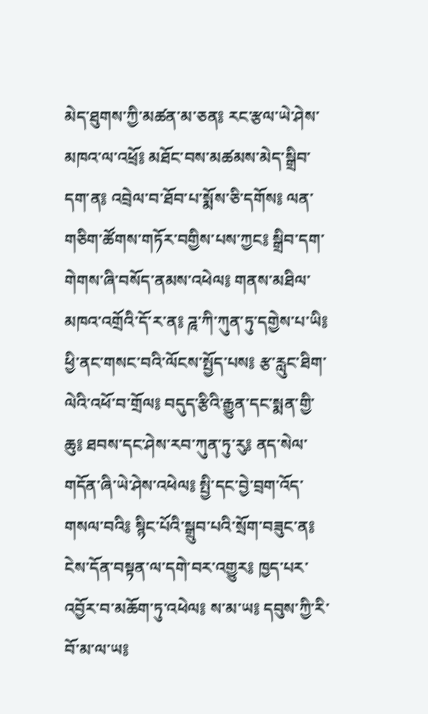མེད་ཐུགས་ཀྱི་མཚན་མ་ཅན༔ རང་རྩལ་ཡེ་ཤེས་མཁའ་ལ་འཕྲོ༔ མཐོང་བས་མཚམས་མེད་སྒྲིབ་དག་ན༔ འབྲེལ་བ་ཐོབ་པ་སྨོས་ཅི་དགོས༔ ལན་གཅིག་ཚོགས་གཏོར་བགྱིས་པས་ཀྱང༔ སྒྲིབ་དག་གེགས་ཞི་བསོད་ནམས་འཕེལ༔ གནས་མཐིལ་མཁའ་འགྲོའི་དོ་ར་ན༔ ཌཱ་ཀི་ཀུན་ཏུ་དགྱེས་པ་ཡི༔ ཕྱི་ནང་གསང་བའི་ལོངས་སྤྱོད་པས༔ རྩ་རླུང་ཐིག་ལེའི་འཕོ་བ་གྲོལ༔ བདུད་རྩིའི་རྒྱུན་དང་སྨན་གྱི་ཆུ༔ ཐབས་དང་ཤེས་རབ་ཀུན་ཏུ་རུ༔ ནད་སེལ་གདོན་ཞི་ཡེ་ཤེས་འཕེལ༔ སྤྱི་དང་བྱེ་བྲག་འོད་གསལ་བའི༔ སྙིང་པོའི་སྒྲུབ་པའི་སྲོག་བཟུང་ན༔ ངེས་དོན་བསྟན་ལ་དགེ་བར་འགྱུར༔ ཁྱད་པར་འབྱོར་བ་མཆོག་ཏུ་འཕེལ༔ ས་མ་ཡ༔ དབུས་ཀྱི་རི་བོ་མ་ལ་ཡ༔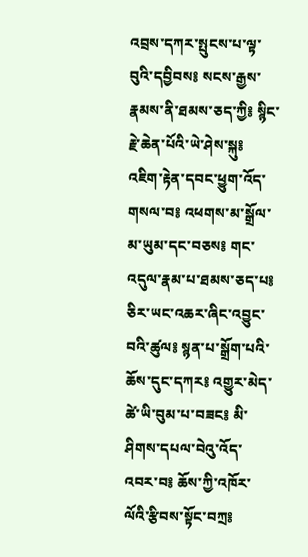འབྲས་དཀར་སྤུངས་པ་ལྟ་བུའི་དབྱིབས༔ སངས་རྒྱས་རྣམས་ནི་ཐམས་ཅད་ཀྱི༔ སྙིང་རྗེ་ཆེན་པོའི་ཡེ་ཤེས་སྐུ༔ འཇིག་རྟེན་དབང་ཕྱུག་འོད་གསལ་བ༔ འཕགས་མ་སྒྲོལ་མ་ཡུམ་དང་བཅས༔ གང་འདུལ་རྣམ་པ་ཐམས་ཅད་པ༔ ཅིར་ཡང་འཆར་ཞིང་འབྱུང་བའི་ཚུལ༔ སྙན་པ་སྒྲོག་པའི་ཆོས་དུང་དཀར༔ འགྱུར་མེད་ཚེ་ཡི་བུམ་པ་བཟང༔ མི་ཤིགས་དཔལ་བེའུ་འོད་འབར་བ༔ ཆོས་ཀྱི་འཁོར་ལོའི་རྩིབས་སྟོང་བཀྲ༔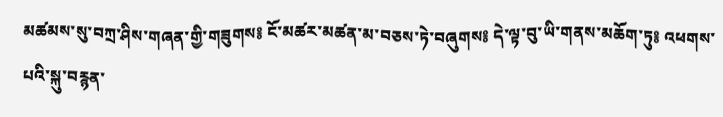མཚམས་སུ་བཀྲ་ཤིས་གཞན་གྱི་གཟུགས༔ ངོ་མཚར་མཚན་མ་བཅས་ཏེ་བཞུགས༔ དེ་ལྟ་བུ་ཡི་གནས་མཆོག་ཏུ༔ འཕགས་པའི་སྐུ་བརྙན་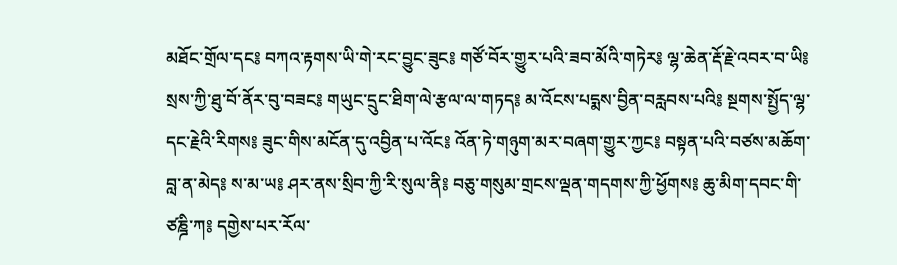མཐོང་གྲོལ་དང༔ བཀའ་རྟགས་ཡི་གེ་རང་བྱུང་ཟུང༔ གཙོ་བོར་གྱུར་པའི་ཟབ་མོའི་གཏེར༔ ལྷ་ཆེན་རྡོ་རྗེ་འབར་བ་ཡི༔ སྲས་ཀྱི་ཐུ་བོ་ནོར་བུ་བཟང༔ གཡུང་དྲུང་ཐིག་ལེ་རྩལ་ལ་གཏད༔ མ་འོངས་པདྨས་བྱིན་བརླབས་པའི༔ སྔགས་སྤྱོད་ལྷ་དང་རྗེའི་རིགས༔ ཟུང་གིས་མངོན་དུ་འབྱིན་པ་འོང༔ འོན་ཏེ་གཉུག་མར་བཞག་གྱུར་ཀྱང༔ བསྟན་པའི་བཙས་མཆོག་བླ་ན་མེད༔ ས་མ་ཡ༔ ཤར་ནས་སྲིབ་ཀྱི་རི་སུལ་ནི༔ བཅུ་གསུམ་གྲངས་ལྡན་གདགས་ཀྱི་ཕྱོགས༔ ཆུ་མིག་དབང་གི་ཙཎྜི་ཀ༔ དགྱེས་པར་རོལ་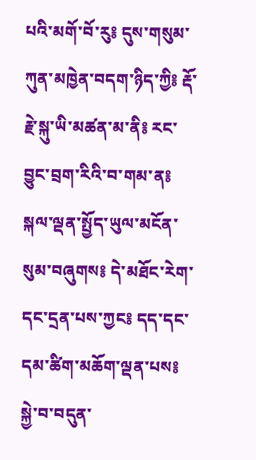པའི་མགོ་བོ་རུ༔ དུས་གསུམ་ཀུན་མཁྱེན་བདག་ཉིད་ཀྱི༔ རྡོ་རྗེ་སྐུ་ཡི་མཚན་མ་ནི༔ རང་བྱུང་བྲག་རིའི་བ་གམ་ན༔ སྐལ་ལྡན་སྤྱོད་ཡུལ་མངོན་སུམ་བཞུགས༔ དེ་མཐོང་རེག་དང་དྲན་པས་ཀྱང༔ དད་དང་དམ་ཚིག་མཆོག་ལྡན་པས༔ སྐྱེ་བ་བདུན་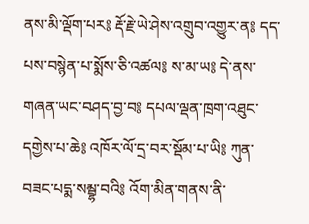ནས་མི་ལྡོག་པར༔ རྡོ་རྗེ་ཡེ་ཤེས་འགྲུབ་འགྱུར་ན༔ དད་པས་བསྙེན་པ་སྨོས་ཅི་འཚལ༔ ས་མ་ཡ༔ དེ་ནས་གཞན་ཡང་བཤད་བྱ་བ༔ དཔལ་ལྡན་ཁྲག་འཐུང་དགྱེས་པ་ཆེ༔ འཁོར་ལོ་དྲ་བར་སྡོམ་པ་ཡི༔ ཀུན་བཟང་པདྨ་སམྦྷ་བའི༔ འོག་མིན་གནས་ནི་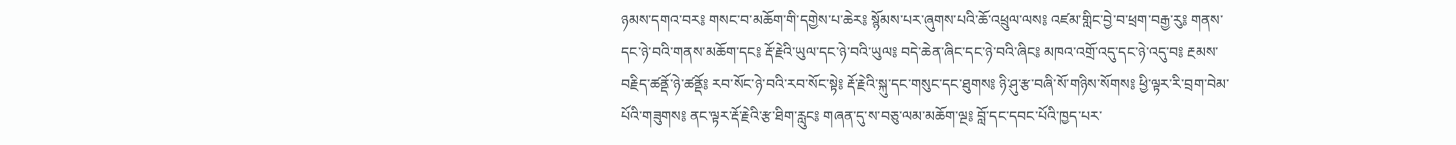ཉམས་དགའ་བར༔ གསང་བ་མཆོག་གི་དགྱེས་པ་ཆེར༔ སྙོམས་པར་ཞུགས་པའི་ཆོ་འཕྲུལ་ལས༔ འཛམ་གླིང་བྱེ་བ་ཕྲག་བརྒྱ་རུ༔ གནས་དང་ཉེ་བའི་གནས་མཆོག་དང༔ རྡོ་རྗེའི་ཡུལ་དང་ཉེ་བའི་ཡུལ༔ བདེ་ཆེན་ཞིང་དང་ཉེ་བའི་ཞིང༔ མཁའ་འགྲོ་འདུ་དང་ཉེ་འདུ་བ༔ རྔམས་བརྗིད་ཚནྡོ་ཉེ་ཚནྡོ༔ རབ་སོང་ཉེ་བའི་རབ་སོང་སྟེ༔ རྡོ་རྗེའི་སྐུ་དང་གསུང་དང་ཐུགས༔ ཉི་ཤུ་རྩ་བཞི་སོ་གཉིས་སོགས༔ ཕྱི་ལྟར་རི་བྲག་བེམ་པོའི་གཟུགས༔ ནང་ལྟར་རྡོ་རྗེའི་རྩ་ཐིག་རླུང༔ གཞན་དུ་ས་བཅུ་ལམ་མཆོག་ལྔ༔ བློ་དང་དབང་པོའི་ཁྱད་པར་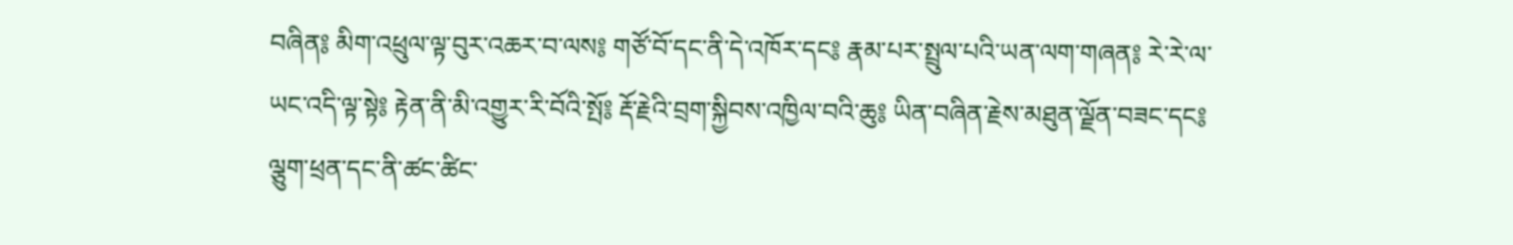བཞིན༔ མིག་འཕྲུལ་ལྟ་བུར་འཆར་བ་ལས༔ གཙོ་བོ་དང་ནི་དེ་འཁོར་དང༔ རྣམ་པར་སྤྲུལ་པའི་ཡན་ལག་གཞན༔ རེ་རེ་ལ་ཡང་འདི་ལྟ་སྟེ༔ རྟེན་ནི་མི་འགྱུར་རི་བོའི་སྤོ༔ རྡོ་རྗེའི་བྲག་སྐྱིབས་འཁྱིལ་བའི་ཆུ༔ ཡིན་བཞིན་རྗེས་མཐུན་ལྗོན་བཟང་དང༔ ལྕུག་ཕྲན་དང་ནི་ཚང་ཚིང་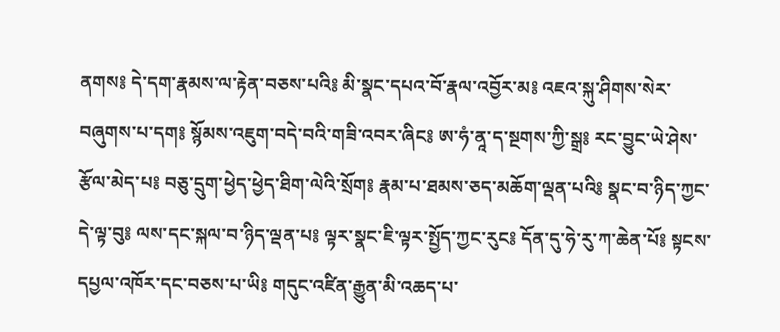ནགས༔ དེ་དག་རྣམས་ལ་རྟེན་བཅས་པའི༔ མི་སྣང་དཔའ་བོ་རྣལ་འབྱོར་མ༔ འཇའ་སྐུ་ཤིགས་སེར་བཞུགས་པ་དག༔ སྙོམས་འཇུག་བདེ་བའི་གཟི་འབར་ཞིང༔ ཨ་ཧཾ་ནཱ་ད་སྔགས་ཀྱི་སྒྲ༔ རང་བྱུང་ཡེ་ཤེས་རྩོལ་མེད་པ༔ བཅུ་དྲུག་ཕྱེད་ཕྱེད་ཐིག་ལེའི་སྲོག༔ རྣམ་པ་ཐམས་ཅད་མཆོག་ལྡན་པའི༔ སྣང་བ་ཉིད་ཀྱང་དེ་ལྟ་བུ༔ ལས་དང་སྐལ་བ་ཉིད་ལྡན་པ༔ ལྟར་སྣང་ཇི་ལྟར་སྤྱོད་ཀྱང་རུང༔ དོན་དུ་ཧེ་རུ་ཀ་ཆེན་པོ༔ སྟངས་དཔྱལ་འཁོར་དང་བཅས་པ་ཡི༔ གདུང་འཛིན་རྒྱུན་མི་འཆད་པ་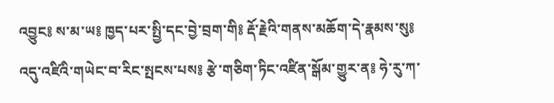འབྱུང༔ ས་མ་ཡ༔ ཁྱད་པར་སྤྱི་དང་བྱེ་བྲག་གི༔ རྡོ་རྗེའི་གནས་མཆོག་དེ་རྣམས་སུ༔ འདུ་འཛིའི་གཡེང་བ་རིང་སྤངས་པས༔ རྩེ་གཅིག་ཏིང་འཛིན་སྒོམ་གྱུར་ན༔ ཧེ་རུ་ཀ་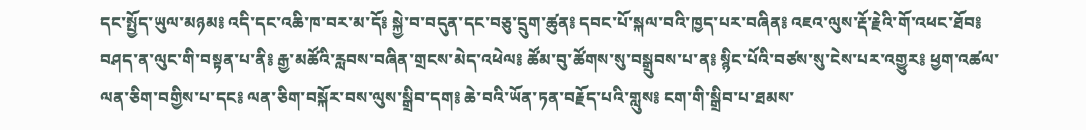དང་སྤྱོད་ཡུལ་མཉམ༔ འདི་དང་འཆི་ཁ་བར་མ་དོ༔ སྐྱེ་བ་བདུན་དང་བཅུ་དྲུག་ཚུན༔ དབང་པོ་སྐལ་བའི་ཁྱད་པར་བཞིན༔ འཇའ་ལུས་རྡོ་རྗེའི་གོ་འཕང་ཐོབ༔ བཤད་ན་ལུང་གི་བསྟན་པ་ནི༔ རྒྱ་མཚོའི་རླབས་བཞིན་གྲངས་མེད་འཕེལ༔ ཚོམ་བུ་ཚོགས་སུ་བསྒྲུབས་པ་ན༔ སྙིང་པོའི་བཙས་སུ་ངེས་པར་འགྱུར༔ ཕྱག་འཚལ་ལན་ཅིག་བགྱིས་པ་དང༔ ལན་ཅིག་བསྐོར་བས་ལུས་སྒྲིབ་དག༔ ཆེ་བའི་ཡོན་ཏན་བརྗོད་པའི་གླུས༔ ངག་གི་སྒྲིབ་པ་ཐམས་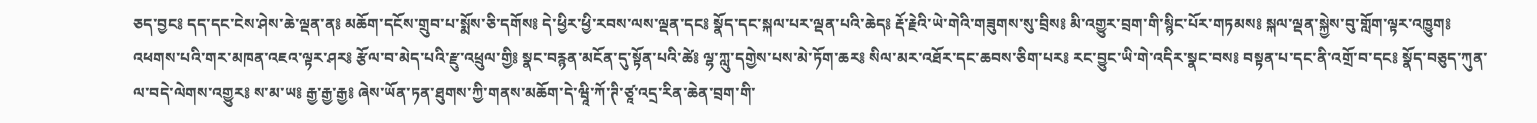ཅད་བྱང༔ དད་དང་ངེས་ཤེས་ཆེ་ལྡན་ན༔ མཆོག་དངོས་གྲུབ་པ་སྨོས་ཅི་དགོས༔ དེ་ཕྱིར་ཕྱི་རབས་ལས་ལྡན་དང༔ སྣོད་དང་སྐལ་པར་ལྡན་པའི་ཆེད༔ རྡོ་རྗེའི་ཡེ་གེའི་གཟུགས་སུ་བྲིས༔ མི་འགྱུར་བྲག་གི་སྙིང་པོར་གཏམས༔ སྐལ་ལྡན་སྐྱེས་བུ་གློག་ལྟར་འཁྱུག༔ འཕགས་པའི་གར་མཁན་འཇའ་ལྟར་ཤར༔ རྩོལ་བ་མེད་པའི་རྫུ་འཕྲུལ་གྱི༔ སྣང་བརྙན་མངོན་དུ་སྟོན་པའི་ཚེ༔ ལྷ་ཀླུ་དགྱེས་པས་མེ་ཏོག་ཆར༔ སིལ་མར་འཐོར་དང་ཆབས་ཅིག་པར༔ རང་བྱུང་ཡི་གེ་འདིར་སྣང་བས༔ བསྟན་པ་དང་ནི་འགྲོ་བ་དང༔ སྣོད་བཅུད་ཀུན་ལ་བདེ་ལེགས་འགྱུར༔ ས་མ་ཡ༔ རྒྱ་རྒྱ་རྒྱ༔ ཞེས་ཡོན་ཏན་ཐུགས་ཀྱི་གནས་མཆོག་དེ་ཝཱི་ཀོ་ཊི་ཙཱ་འདྲ་རིན་ཆེན་བྲག་གི་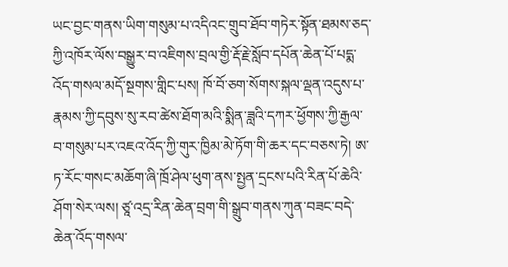ཡང་བྱང་གནས་ཡིག་གསུམ་པ་འདིའང་གྲུབ་ཐོབ་གཏེར་སྟོན་ཐམས་ཅད་ཀྱི་འཁོར་ལོས་བསྒྱུར་བ་འཇིགས་བྲལ་གྱི་རྡོ་རྗེ་སློབ་དཔོན་ཆེན་པོ་པདྨ་འོད་གསལ་མདོ་སྔགས་གླིང་པས། ཁོ་བོ་ཅག་སོགས་སྐལ་ལྡན་འདུས་པ་རྣམས་ཀྱི་དབུས་སུ་རབ་ཚེས་ཐོག་མའི་སྨིན་ཟླའི་དཀར་ཕྱོགས་ཀྱི་རྒྱལ་བ་གསུམ་པར་འཇའ་འོད་ཀྱི་གུར་ཁྱིམ་མེ་ཏོག་གི་ཆར་དང་བཅས་ཏེ། ཨ་ཏ་རོང་གསང་མཆོག་ཞི་ཁྲོ་ཤེལ་ཕུག་ནས་སྤྱན་དྲངས་པའི་རིན་པོ་ཆེའི་ཤོག་སེར་ལས། ཙཱ་འདྲ་རིན་ཆེན་བྲག་གི་སྒྲུབ་གནས་ཀུན་བཟང་བདེ་ཆེན་འོད་གསལ་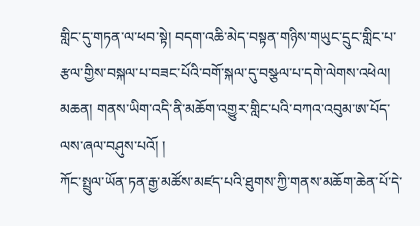གླིང་དུ་གཏན་ལ་ཕབ་སྟེ། བདག་འཆི་མེད་བསྟན་གཉིས་གཡུང་དྲུང་གླིང་པ་རྩལ་གྱིས་བསྐལ་པ་བཟང་པོའི་བགོ་སྐལ་དུ་བསྩལ་པ་དགེ་ལེགས་འཕེལ།
མཆན། གནས་ཡིག་འདི་ནི་མཆོག་འགྱུར་གླིང་པའི་བཀའ་འབུམ་ཨ་པོད་ལས་ཞལ་བཤུས་པའོ། །
ཀོང་སྤྲུལ་ཡོན་ཏན་རྒྱ་མཚོས་མཛད་པའི་ཐུགས་ཀྱི་གནས་མཆོག་ཆེན་པོ་དེ་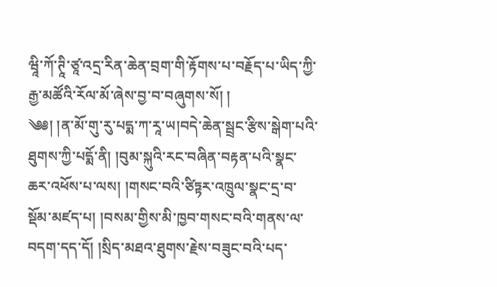ཝཱི་ཀོ་ཊཱི་ཙཱ་འདྲ་རིན་ཆེན་བྲག་གི་རྟོགས་པ་བརྗོད་པ་ཡིད་ཀྱི་རྒྱ་མཚོའི་རོལ་མོ་ཞེས་བྱ་བ་བཞུགས་སོ། །
༄༅། །ན་མོ་གུ་རུ་པདྨ་ཀ་རཱ་ཡ།བདེ་ཆེན་སྦྲང་རྩིས་སྒེག་པའི་ཐུགས་ཀྱི་པདྨོ་ནི། །བུམ་སྐུའི་རང་བཞིན་བརྟན་པའི་སྣང་ཆར་འཕོས་པ་ལས། །གསང་བའི་ཙིཏྟར་འཁྲུལ་སྣང་དྲ་བ་སྡོམ་མཛད་པ། །བསམ་གྱིས་མི་ཁྱབ་གསང་བའི་གནས་ལ་བདག་དད་དོ། །སྲིད་མཐའ་ཐུགས་རྗེས་བཟུང་བའི་པད་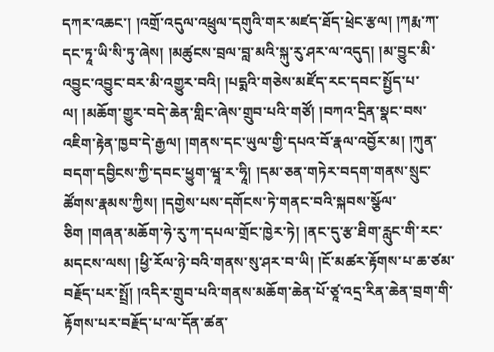དཀར་འཆང་། །འགྲོ་འདུལ་འཕྲུལ་དགུའི་གར་མཛད་ཐོད་ཕྲེང་རྩལ། །ཀརྨ་ཀ་དང་ཏཱ་ཡི་སི་ཏུ་ཞེས། །མཚུངས་བྲལ་བླ་མའི་སྐུ་རུ་ཤར་ལ་འདུད། །མ་བྱུང་མི་འབྱུང་འབྱུང་བར་མི་འགྱུར་བའི། །པདྨའི་གཅེས་མཛོད་རང་དབང་སྤྱོད་པ་ལ། །མཆོག་གྱུར་བདེ་ཆེན་གླིང་ཞེས་གྲུབ་པའི་གཙོ། །བཀའ་དྲིན་སྣང་བས་འཇིག་རྟེན་ཁྱབ་དེ་རྒྱལ། །གནས་དང་ཡུལ་གྱི་དཔའ་བོ་རྣལ་འབྱོར་མ། །ཀུན་བདག་དབྱིངས་ཀྱི་དབང་ཕྱུག་ཝཱ་ར་ཧཱི། །དམ་ཅན་གཏེར་བདག་གནས་སྲུང་ཚོགས་རྣམས་ཀྱིས། །དགྱེས་པས་དགོངས་ཏེ་གནང་བའི་སྐབས་སྩོལ་ཅིག །གཞན་མཆོག་ཧེ་རུ་ཀ་དཔལ་གྲོང་ཁྱེར་ཏེ། །ནང་དུ་རྩ་ཐིག་རླུང་གི་རང་མདངས་ལས། །ཕྱི་རོལ་ཉེ་བའི་གནས་སུ་ཤར་བ་ཡི། །ངོ་མཚར་རྟོགས་པ་ཆ་ཙམ་བརྗོད་པར་སྤྲོ། །འདིར་གྲུབ་པའི་གནས་མཆོག་ཆེན་པོ་ཙཱ་འདྲ་རིན་ཆེན་བྲག་གི་རྟོགས་པར་བརྗོད་པ་ལ་དོན་ཚན་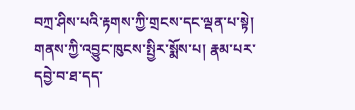བཀྲ་ཤིས་པའི་རྟགས་ཀྱི་གྲངས་དང་ལྡན་པ་སྟེ། གནས་ཀྱི་འབྱུང་ཁུངས་སྤྱིར་སྨོས་པ། རྣམ་པར་དབྱེ་བ་ཐ་དད་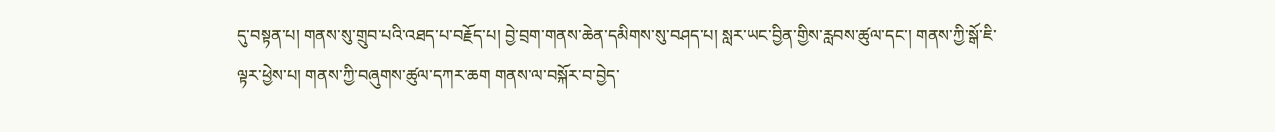དུ་བསྟན་པ། གནས་སུ་གྲུབ་པའི་འཐད་པ་བརྗོད་པ། བྱེ་བྲག་གནས་ཆེན་དམིགས་སུ་བཤད་པ། སླར་ཡང་བྱིན་གྱིས་རླབས་ཚུལ་དང་། གནས་ཀྱི་སྒོ་ཇི་ལྟར་ཕྱེས་པ། གནས་ཀྱི་བཞུགས་ཚུལ་དཀར་ཆག གནས་ལ་བསྐོར་བ་བྱེད་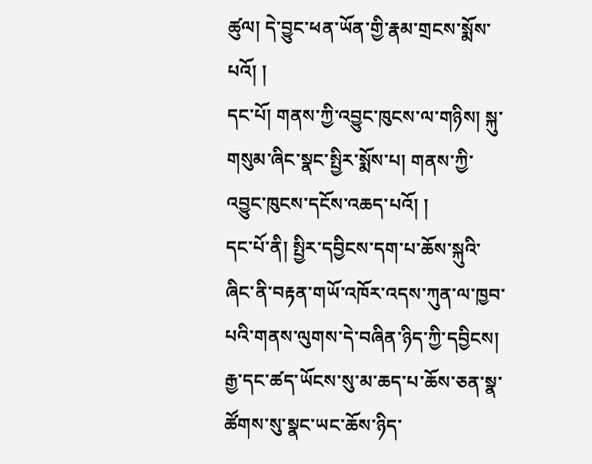ཚུལ། དེ་བྱུང་ཕན་ཡོན་གྱི་རྣམ་གྲངས་སྨོས་པའོ། །
དང་པོ། གནས་ཀྱི་འབྱུང་ཁུངས་ལ་གཉིས། སྐུ་གསུམ་ཞིང་སྣང་སྤྱིར་སྨོས་པ། གནས་ཀྱི་འབྱུང་ཁུངས་དངོས་འཆད་པའོ། །
དང་པོ་ནི། སྤྱིར་དབྱིངས་དག་པ་ཆོས་སྐུའི་ཞིང་ནི་བརྟན་གཡོ་འཁོར་འདས་ཀུན་ལ་ཁྱབ་པའི་གནས་ལུགས་དེ་བཞིན་ཉིད་ཀྱི་དབྱིངས། རྒྱ་དང་ཚད་ཡོངས་སུ་མ་ཆད་པ་ཆོས་ཅན་སྣ་ཚོགས་སུ་སྣང་ཡང་ཆོས་ཉིད་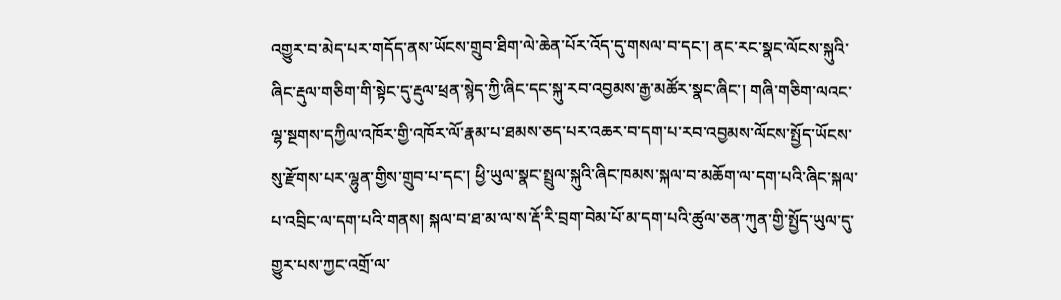འགྱུར་བ་མེད་པར་གདོད་ནས་ཡོངས་གྲུབ་ཐིག་ལེ་ཆེན་པོར་འོད་དུ་གསལ་བ་དང་། ནང་རང་སྣང་ལོངས་སྐུའི་ཞིང་རྡུལ་གཅིག་གི་སྟེང་དུ་རྡུལ་ཕྲན་སྙེད་ཀྱི་ཞིང་དང་སྐུ་རབ་འབྱམས་རྒྱ་མཚོར་སྣང་ཞིང་། གཞི་གཅིག་ལའང་ལྷ་སྔགས་དཀྱིལ་འཁོར་གྱི་འཁོར་ལོ་རྣམ་པ་ཐམས་ཅད་པར་འཆར་བ་དག་པ་རབ་འབྱམས་ལོངས་སྤྱོད་ཡོངས་སུ་རྫོགས་པར་ལྷུན་གྱིས་གྲུབ་པ་དང་། ཕྱི་ཡུལ་སྣང་སྤྲུལ་སྐུའི་ཞིང་ཁམས་སྐལ་བ་མཆོག་ལ་དག་པའི་ཞིང་སྐལ་པ་འབྲིང་ལ་དག་པའི་གནས། སྐལ་བ་ཐ་མ་ལ་ས་རྡོ་རི་བྲག་བེམ་པོ་མ་དག་པའི་ཚུལ་ཅན་ཀུན་གྱི་སྤྱོད་ཡུལ་དུ་གྱུར་པས་ཀྱང་འགྲོ་ལ་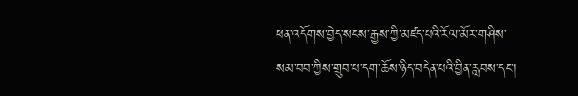ཕན་འདོགས་བྱེད་སངས་རྒྱས་ཀྱི་མཛད་པའི་རོལ་མོར་གཤིས་སམ་བབ་ཀྱིས་གྲུབ་པ་དག་ཆོས་ཉིད་བདེན་པའི་བྱིན་རླབས་དང་།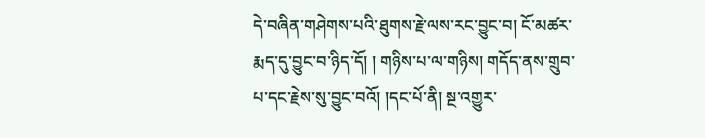དེ་བཞིན་གཤེགས་པའི་ཐུགས་རྗེ་ལས་རང་བྱུང་བ། ངོ་མཚར་རྨད་དུ་བྱུང་བ་ཉིད་དོ། ། གཉིས་པ་ལ་གཉིས། གདོད་ནས་གྲུབ་པ་དང་རྗེས་སུ་བྱུང་བའོ། །དང་པོ་ནི། སྔ་འགྱུར་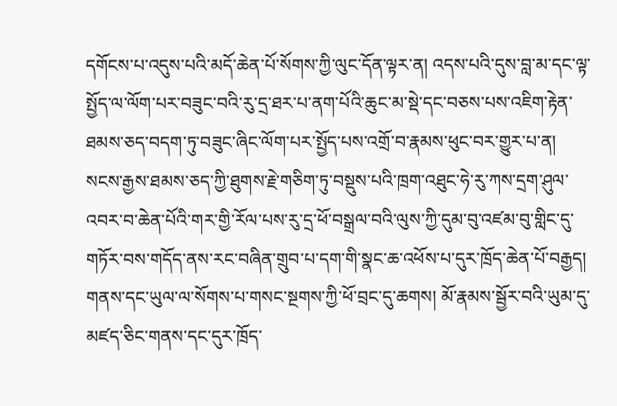དགོངས་པ་འདུས་པའི་མདོ་ཆེན་པོ་སོགས་ཀྱི་ལུང་དོན་ལྟར་ན། འདས་པའི་དུས་བླ་མ་དང་ལྟ་སྤྱོད་ལ་ལོག་པར་བཟུང་བའི་རུ་དྲ་ཐར་པ་ནག་པོའི་ཆུང་མ་སྡེ་དང་བཅས་པས་འཇིག་རྟེན་ཐམས་ཅད་བདག་ཏུ་བཟུང་ཞིང་ལོག་པར་སྤྱོད་པས་འགྲོ་བ་རྣམས་ཕུང་བར་གྱུར་པ་ན། སངས་རྒྱས་ཐམས་ཅད་ཀྱི་ཐུགས་རྗེ་གཅིག་ཏུ་བསྡུས་པའི་ཁྲག་འཐུང་ཧེ་རུ་ཀས་དྲག་ཤུལ་འབར་བ་ཆེན་པོའི་གར་གྱི་རོལ་པས་རུ་དྲ་ཕོ་བསྒྲལ་བའི་ལུས་ཀྱི་དུམ་བུ་འཛམ་བུ་གླིང་དུ་གཏོར་བས་གདོད་ནས་རང་བཞིན་གྲུབ་པ་དག་གི་སྣང་ཆ་འཕོས་པ་དུར་ཁྲོད་ཆེན་པོ་བརྒྱད། གནས་དང་ཡུལ་ལ་སོགས་པ་གསང་སྔགས་ཀྱི་ཕོ་བྲང་དུ་ཆགས། མོ་རྣམས་སྦྱོར་བའི་ཡུམ་དུ་མཛད་ཅིང་གནས་དང་དུར་ཁྲོད་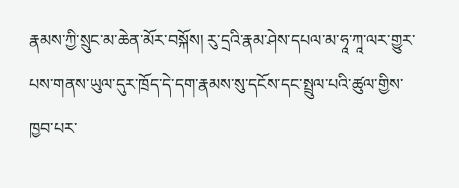རྣམས་ཀྱི་སྲུང་མ་ཆེན་མོར་བསྐོས། རུ་དྲའི་རྣམ་ཤེས་དཔལ་མ་ཧཱ་ཀཱ་ལར་གྱུར་པས་གནས་ཡུལ་དུར་ཁྲོད་དེ་དག་རྣམས་སུ་དངོས་དང་སྤྲུལ་པའི་ཚུལ་གྱིས་ཁྱབ་པར་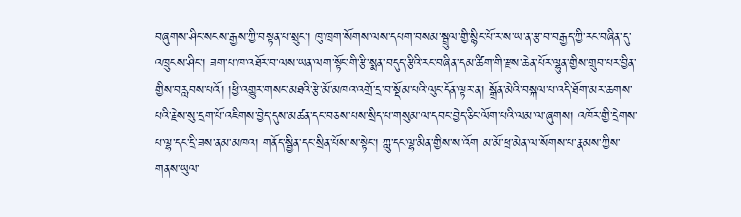བཞུགས་ཤིང་སངས་རྒྱས་ཀྱི་བསྟན་པ་སྲུང་། ཁུ་ཁྲག་སོགས་ལས་དཔག་བསམ་སྦྲུལ་གྱི་སྙིང་པོ་ར་ས་ཡ་ན་རྩ་བ་བརྒྱད་ཀྱི་རང་བཞིན་དུ་འཁྲུངས་ཤིང་། ཟག་པ་ཁ་འཐོར་བ་ལས་ཡན་ལག་སྟོང་གི་རྩི་སྨན་བདུད་རྩིའི་རང་བཞིན་དམ་ཚིག་གི་རྫས་ཆེན་པོར་ལྷུན་གྱིས་གྲུབ་པར་བྱིན་གྱིས་བརླབས་པའོ། །ཕྱི་འགྱུར་གསང་མཐའི་རྩེ་མོ་མཁའ་འགྲོ་དྲ་བ་སྡོམ་པའི་ལུང་དོན་ལྟར་ན། སྒྲོན་མེའི་བསྐལ་པ་འདི་ཐོག་མར་ཆགས་པའི་རྗེས་སུ་དྲག་པོ་འཇིགས་བྱེད་དུས་མཚན་དང་བཅས་པས་སྲིད་པ་གསུམ་ལ་དབང་བྱེད་ཅིང་ལོག་པའི་ལམ་ལ་ཞུགས། འཁོར་གྱི་དྲེགས་པ་ལྷ་དང་དྲི་ཟས་ནམ་མཁའ། གནོད་སྦྱིན་དང་སྲིན་པོས་ས་སྟེང་། ཀླུ་དང་ལྷ་མིན་གྱིས་ས་འོག མ་མོ་ཕྲ་མེན་ལ་སོགས་པ་རྣམས་ཀྱིས་གནས་ཡུལ་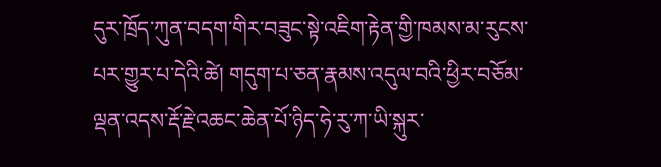དུར་ཁྲོད་ཀུན་བདག་གིར་བཟུང་སྟེ་འཇིག་རྟེན་གྱི་ཁམས་མ་རུངས་པར་གྱུར་པ་དེའི་ཚེ། གདུག་པ་ཅན་རྣམས་འདུལ་བའི་ཕྱིར་བཅོམ་ལྡན་འདས་རྡོ་རྗེ་འཆང་ཆེན་པོ་ཉིད་ཧེ་རུ་ཀ་ཡི་སྐུར་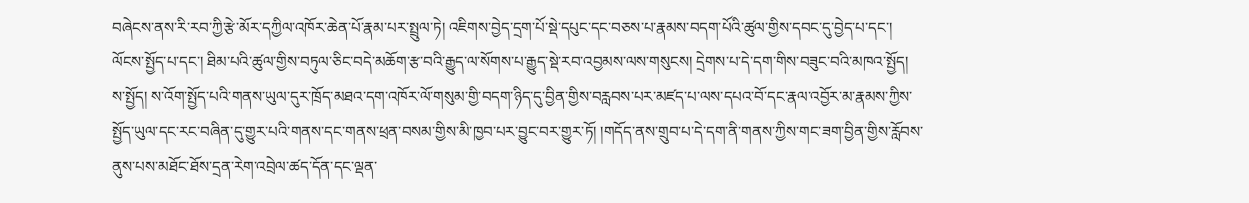བཞེངས་ནས་རི་རབ་ཀྱི་རྩེ་མོར་དཀྱིལ་འཁོར་ཆེན་པོ་རྣམ་པར་སྤྲུལ་ཏེ། འཇིགས་བྱེད་དྲག་པོ་སྡེ་དཔུང་དང་བཅས་པ་རྣམས་བདག་པོའི་ཚུལ་གྱིས་དབང་དུ་བྱེད་པ་དང་། ལོངས་སྤྱོད་པ་དང་། ཐིམ་པའི་ཚུལ་གྱིས་བཏུལ་ཅིང་བདེ་མཆོག་རྩ་བའི་རྒྱུད་ལ་སོགས་པ་རྒྱུད་སྡེ་རབ་འབྱམས་ལས་གསུངས། དྲེགས་པ་དེ་དག་གིས་བཟུང་བའི་མཁའ་སྤྱོད། ས་སྤྱོད། ས་འོག་སྤྱོད་པའི་གནས་ཡུལ་དུར་ཁྲོད་མཐའ་དག་འཁོར་ལོ་གསུམ་གྱི་བདག་ཉིད་དུ་བྱིན་གྱིས་བརླབས་པར་མཛད་པ་ལས་དཔའ་བོ་དང་རྣལ་འབྱོར་མ་རྣམས་ཀྱིས་སྤྱོད་ཡུལ་དང་རང་བཞིན་དུ་གྱུར་པའི་གནས་དང་གནས་ཕྲན་བསམ་གྱིས་མི་ཁྱབ་པར་བྱུང་བར་གྱུར་ཏོ། །གདོད་ནས་གྲུབ་པ་དེ་དག་ནི་གནས་ཀྱིས་གང་ཟག་བྱིན་གྱིས་རློབས་ནུས་པས་མཐོང་ཐོས་དྲན་རེག་འབྲེལ་ཚད་དོན་དང་ལྡན་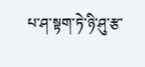པ་ཤ་སྟག་ཏེ་ཉི་ཤུ་རྩ་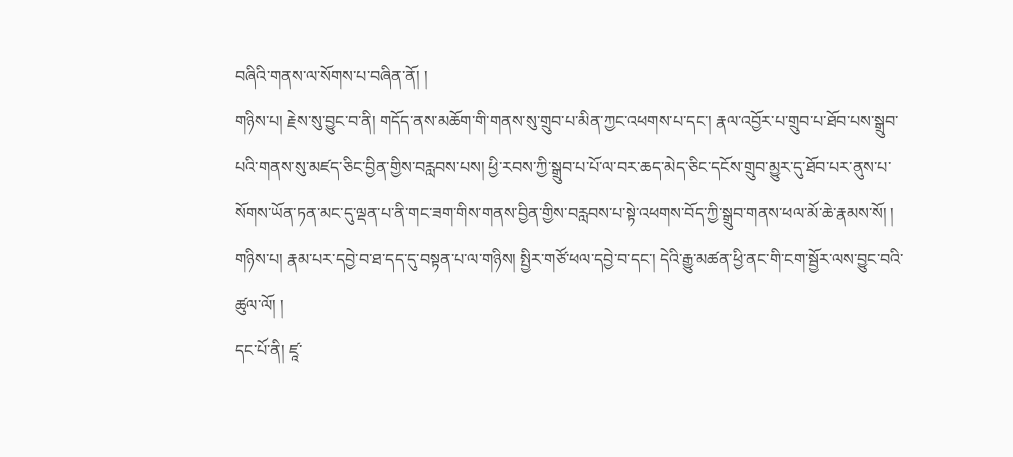བཞིའི་གནས་ལ་སོགས་པ་བཞིན་ནོ། །
གཉིས་པ། རྗེས་སུ་བྱུང་བ་ནི། གདོད་ནས་མཆོག་གི་གནས་སུ་གྲུབ་པ་མིན་ཀྱང་འཕགས་པ་དང་། རྣལ་འབྱོར་པ་གྲུབ་པ་ཐོབ་པས་སྒྲུབ་པའི་གནས་སུ་མཛད་ཅིང་བྱིན་གྱིས་བརླབས་པས། ཕྱི་རབས་ཀྱི་སྒྲུབ་པ་པོ་ལ་བར་ཆད་མེད་ཅིང་དངོས་གྲུབ་མྱུར་དུ་ཐོབ་པར་ནུས་པ་སོགས་ཡོན་ཏན་མང་དུ་ལྡན་པ་ནི་གང་ཟག་གིས་གནས་བྱིན་གྱིས་བརླབས་པ་སྟེ་འཕགས་བོད་ཀྱི་སྒྲུབ་གནས་ཕལ་མོ་ཆེ་རྣམས་སོ། །
གཉིས་པ། རྣམ་པར་དབྱེ་བ་ཐ་དད་དུ་བསྟན་པ་ལ་གཉིས། སྤྱིར་གཙོ་ཕལ་དབྱེ་བ་དང་། དེའི་རྒྱུ་མཚན་ཕྱི་ནང་གི་ངག་སྦྱོར་ལས་བྱུང་བའི་ཚུལ་ལོ། །
དང་པོ་ནི། ཛཱ་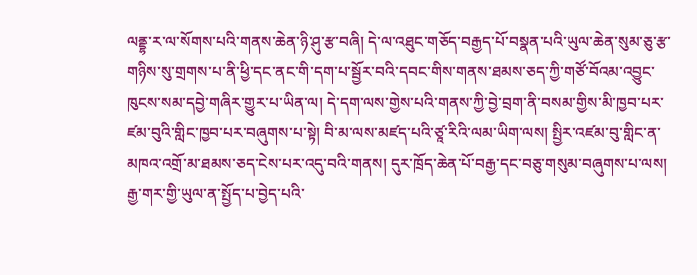ལནྡྷ་ར་ལ་སོགས་པའི་གནས་ཆེན་ཉི་ཤུ་རྩ་བཞི། དེ་ལ་འཐུང་གཅོད་བརྒྱད་པོ་བསྣན་པའི་ཡུལ་ཆེན་སུམ་ཅུ་རྩ་གཉིས་སུ་གྲགས་པ་ནི་ཕྱི་དང་ནང་གི་དག་པ་སྦྱོར་བའི་དབང་གིས་གནས་ཐམས་ཅད་ཀྱི་གཙོ་བོའམ་འབྱུང་ཁུངས་སམ་དབྱེ་གཞིར་གྱུར་པ་ཡིན་ལ། དེ་དག་ལས་གྱེས་པའི་གནས་ཀྱི་བྱེ་བྲག་ནི་བསམ་གྱིས་མི་ཁྱབ་པར་ཛམ་བུའི་གླིང་ཁྱབ་པར་བཞུགས་པ་སྟེ། བི་མ་ལས་མཛད་པའི་ཙཱ་རིའི་ལམ་ཡིག་ལས། སྤྱིར་འཛམ་བུ་གླིང་ན་མཁའ་འགྲོ་མ་ཐམས་ཅད་ངེས་པར་འདུ་བའི་གནས། དུར་ཁྲོད་ཆེན་པོ་བརྒྱ་དང་བཅུ་གསུམ་བཞུགས་པ་ལས། རྒྱ་གར་གྱི་ཡུལ་ན་སྤྱོད་པ་བྱེད་པའི་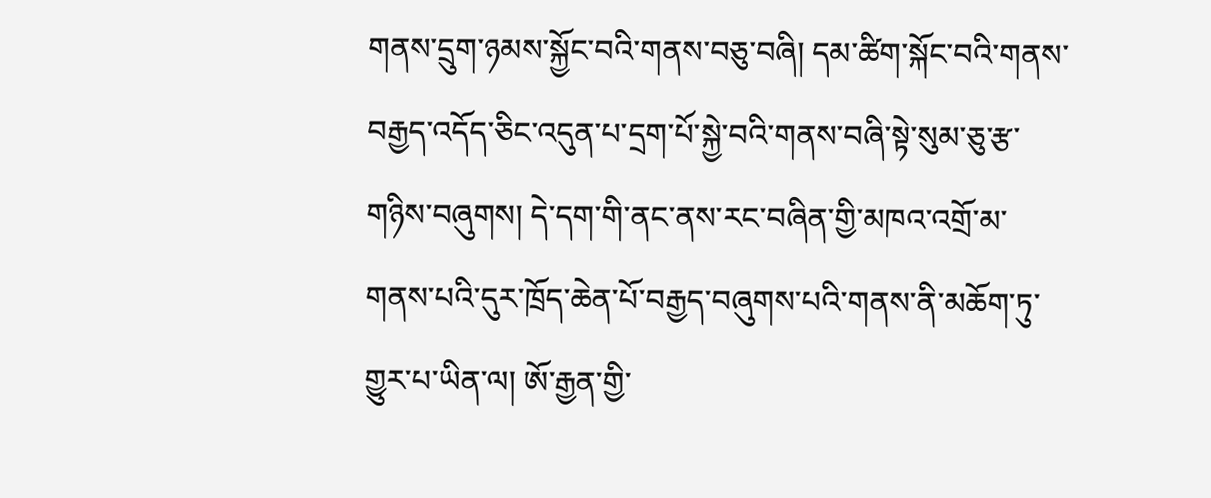གནས་དྲུག་ཉམས་སྐྱོང་བའི་གནས་བཅུ་བཞི། དམ་ཚིག་སྐོང་བའི་གནས་བརྒྱད་འདོད་ཅིང་འདུན་པ་དྲག་པོ་སྐྱེ་བའི་གནས་བཞི་སྟེ་སུམ་ཅུ་རྩ་གཉིས་བཞུགས། དེ་དག་གི་ནང་ནས་རང་བཞིན་གྱི་མཁའ་འགྲོ་མ་གནས་པའི་དུར་ཁྲོད་ཆེན་པོ་བརྒྱད་བཞུགས་པའི་གནས་ནི་མཆོག་ཏུ་གྱུར་པ་ཡིན་ལ། ཨོ་རྒྱན་གྱི་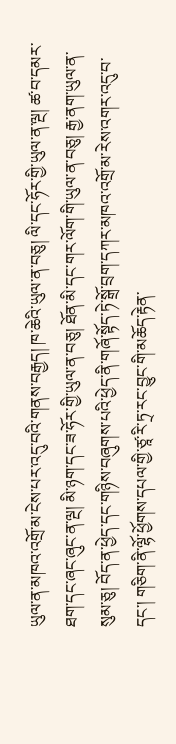ཡུལ་ན་མཁའ་འགྲོ་མ་ངེས་པར་འདུ་བའི་གནས་བརྒྱད། ཁ་ཆེའི་ཡུལ་ན་བཅུ། ལི་དང་ཧོར་གྱི་ཡུལ་ན་ལྔ། ཚ་བ་དམར་ཐག་དང་ཞང་ཞུང་ན་ལྔ། མི་ཉག་དང་ཟ་ཧོར་གྱི་ཡུལ་ན་བཅུ། ཐོན་མི་དང་གར་ལོག་གི་ཡུལ་ན་བཅུ། རྒྱ་ནག་ཡུལ་ན་སུམ་ཅུ། བོད་ན་ཕྱེད་དང་གཉིས་བཞུགས་པའི་ཕྱེད་ནི་གཞོ་སྟོད་ཏེ་སྒྲོ་བྲག་དཀར་མཁའ་འགྲོ་མ་རེས་འགར་འདུ་བ་དང་། གཅིག་ནི་ལྷོ་ཕྱོགས་དཔལ་གྱི་ཙཱ་རི་ཏྲ་རང་བྱུང་གི་མཆོད་རྟེན་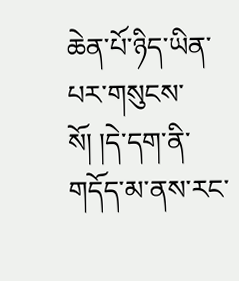ཆེན་པོ་ཉིད་ཡིན་པར་གསུངས་སོ། །དེ་དག་ནི་གདོད་མ་ནས་རང་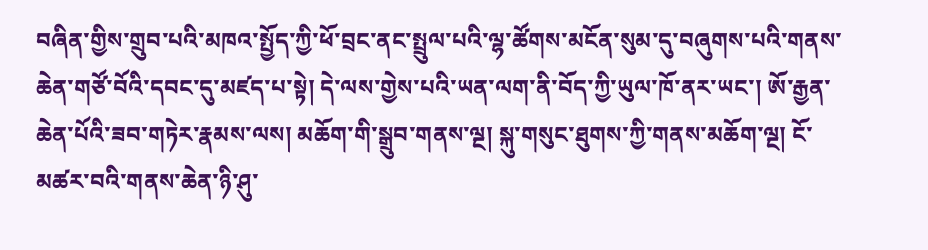བཞིན་གྱིས་གྲུབ་པའི་མཁའ་སྤྱོད་ཀྱི་ཕོ་བྲང་ནང་སྤྲུལ་པའི་ལྷ་ཚོགས་མངོན་སུམ་དུ་བཞུགས་པའི་གནས་ཆེན་གཙོ་བོའི་དབང་དུ་མཛད་པ་སྟེ། དེ་ལས་གྱེས་པའི་ཡན་ལག་ནི་བོད་ཀྱི་ཡུལ་ཁོ་ནར་ཡང་། ཨོ་རྒྱན་ཆེན་པོའི་ཟབ་གཏེར་རྣམས་ལས། མཆོག་གི་སྒྲུབ་གནས་ལྔ། སྐུ་གསུང་ཐུགས་ཀྱི་གནས་མཆོག་ལྔ། ངོ་མཚར་བའི་གནས་ཆེན་ཉི་ཤུ་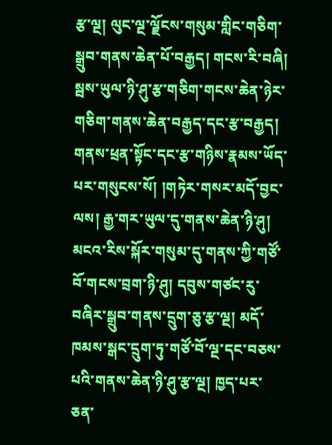རྩ་ལྔ། ལུང་ལྔ་ལྗོངས་གསུམ་གླིང་གཅིག་སྒྲུབ་གནས་ཆེན་པོ་བརྒྱད། གངས་རི་བཞི། སྦས་ཡུལ་ཉི་ཤུ་རྩ་གཅིག་གངས་ཆེན་ཉེར་གཅིག་གནས་ཆེན་བརྒྱད་དང་རྩ་བརྒྱད། གནས་ཕྲན་སྟོང་དང་རྩ་གཉིས་རྣམས་ཡོད་པར་གསུངས་སོ། །གཏེར་གསར་མདོ་བྱང་ལས། རྒྱ་གར་ཡུལ་དུ་གནས་ཆེན་ཉི་ཤུ། མངའ་རིས་སྐོར་གསུམ་དུ་གནས་ཀྱི་གཙོ་བོ་གངས་བྲག་ཉི་ཤུ། དབུས་གཙང་རུ་བཞིར་སྒྲུབ་གནས་དྲུག་ཅུ་རྩ་ལྔ། མདོ་ཁམས་སྒང་དྲུག་ཏུ་གཙོ་བོ་ལྔ་དང་བཅས་པའི་གནས་ཆེན་ཉི་ཤུ་རྩ་ལྔ། ཁྱད་པར་ཅན་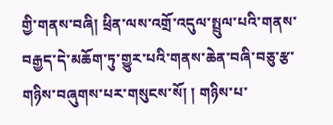གྱི་གནས་བཞི། ཕྲིན་ལས་འགྲོ་འདུལ་སྤྲུལ་པའི་གནས་བརྒྱད་དེ་མཆོག་ཏུ་གྱུར་པའི་གནས་ཆེན་བཞི་བཅུ་རྩ་གཉིས་བཞུགས་པར་གསུངས་སོ། ། གཉིས་པ་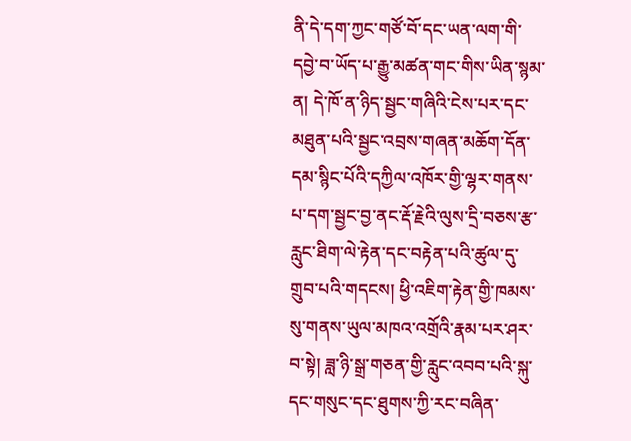ནི་དེ་དག་ཀྱང་གཙོ་བོ་དང་ཡན་ལག་གི་དབྱེ་བ་ཡོད་པ་རྒྱུ་མཚན་གང་གིས་ཡིན་སྙམ་ན། དེ་ཁོ་ན་ཉིད་སྦྱང་གཞིའི་ངེས་པར་དང་མཐུན་པའི་སྦྱང་འབྲས་གཞན་མཆོག་དོན་དམ་སྙིང་པོའི་དཀྱིལ་འཁོར་གྱི་ལྷར་གནས་པ་དག་སྦྱང་བྱ་ནང་རྡོ་རྗེའི་ལུས་དྲི་བཅས་རྩ་རླུང་ཐིག་ལེ་རྟེན་དང་བརྟེན་པའི་ཚུལ་དུ་གྲུབ་པའི་གདངས། ཕྱི་འཇིག་རྟེན་གྱི་ཁམས་སུ་གནས་ཡུལ་མཁའ་འགྲོའི་རྣམ་པར་ཤར་བ་སྟེ། ཟླ་ཉི་སྒྲ་གཅན་གྱི་རླུང་འབབ་པའི་སྐུ་དང་གསུང་དང་ཐུགས་ཀྱི་རང་བཞིན་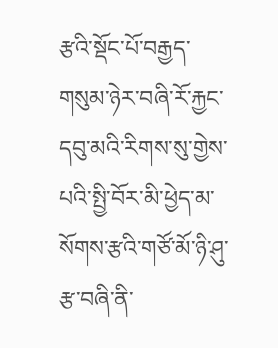རྩའི་སྡོང་པོ་བརྒྱད་གསུམ་ཉེར་བཞི་རོ་རྐྱང་དབུ་མའི་རིགས་སུ་གྱེས་པའི་སྤྱི་བོར་མི་ཕྱེད་མ་སོགས་རྩའི་གཙོ་མོ་ཉི་ཤུ་རྩ་བཞི་ནི་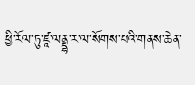ཕྱི་རོལ་ཏུ་ཛཱ་ལནྡྷ་ར་ལ་སོགས་པའི་གནས་ཆེན་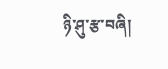ཉི་ཤུ་རྩ་བཞི།